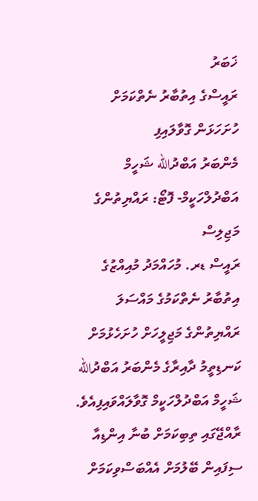ޚަބަރު
ރައީސްގެ އިތުބާރު ނެތްކަމަށް ހުށަހަޅަން ގޮވާލައިފި
މެންބަރު އަބްދުالله ޝަހީމް އަބްދުލްހަކީމް- ފޮޓޯ: ރައްޔިތުންގެ މަޖިލިސް
ރައީސް ޑރ. މުހައްމަދު މުއިއްޒުގެ އިތުބާރު ނެތްކަމުގެ މައްސަލަ ރައްޔިތުންގެ މަޖިލީހަށް ހުށަހެޅުމަށް ކަނޑިތީމު ދާއިރާގެ މެންބަރު އަބްދުالله ޝަހީމް އަބްދުލްހަކީމް ގޮވާލައްވައިފިއެވެ.
ރާއްޖޭގައި ތިބިކަމަށް ބުނާ އިންޑިއާ ސިފައިން ބޭލުމަށް އެއްބަސްވިކަމަށް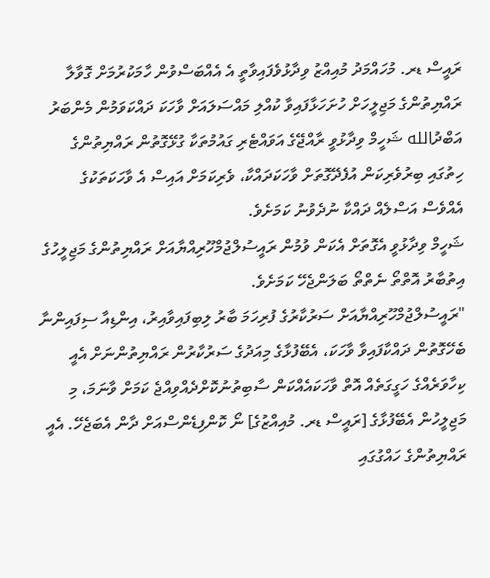ރައީސް ޑރ. މުހައްމަދު މުއިއްޒު ވިދާޅުވެފައިވާތީ އެ އެއްބަސްވުން ހާމަކުރުމަށް ގޮވާލާ ރައްޔިތުންގެ މަޖިލީހަށް ހުށަހަޅާފައިވާ ކުއްލި މައްސަލައަށް ވާހަކަ ދައްކަވަމުން މެންބަރު އަބްދުالله ޝަހީމް ވިދާޅުވީ ރާއްޖޭގެ އަވައްޓެރި ގައުމުތަކާ ގުޅޭގޮތުން ރައްޔިތުންގެ ހިތުގައި ބިރުވެރިކަން އުފެދޭގޮތަށް ވާހަކަދައްކާ، ވެރިކަމަށް އައިސް އެ ވާހަކަތަކުގެ އެއްވެސް އަސްލެއް ދައްކާ ނުދެވުނު ކަމަށެވެ.
ޝަހީމް ވިދާޅުވީ އެގޮތަށް އެކަން ވުމުން ރައީސުލްޖުމްހޫރިއްޔާއަށް ރައްޔިތުންގެ މަޖިލީހުގެ އިތުބާރު އޮތްތޯ ނެތްތޯ ބަލަންޖެހޭ ކަމަށެވެ.
"ރައީސުލްޖުމްހޫރިއްޔާއަށް ސަރުކާރުގެ ފުރިހަމަ ބާރު ލިބިފައިވާއިރު، އިންޑިއާ ސިފައިންނާ ބެހޭގޮތުން ދައްކާފައިވާ ވާހަކަ، އެބޭފުޅާގެ މިއަދުގެ ސަރުކާރުން ރައްޔިތުންނަށް އެއީ ކިހާވަރެއްގެ ހަގީގަތެއް އޮތް ވާހަކައެއްކަން ސާބިތުނުކޮށްދެއްވިއްޖެ ކަމަށް ވާނަމަ، މި މަޖިލީހުން އެބޭފުޅާގެ [ރައީސް ޑރ. މުއިއްޒުގެ] ނޯ ކޮންފިޑެންސްއަށް ދާން އެބަޖެހޭ. އެއީ ރައްޔިތުންގެ ހައްގުގައި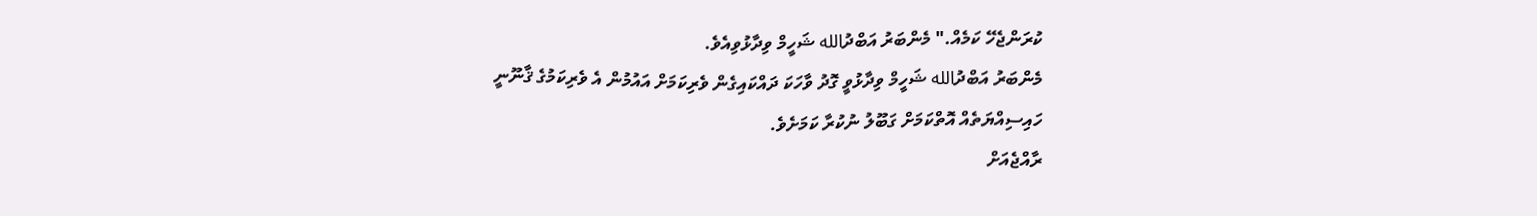ކުރަންޖެހޭ ކަމެއް." މެންބަރު އަބްދުالله ޝަހީމް ވިދާޅުވިއެވެ.
މެންބަރު އަބްދުالله ޝަހީމް ވިދާޅުވީ ގޮދު ވާހަކަ ދައްކައިގެން ވެރިކަމަށް އައުމުން އެ ވެރިކަމުގެ ޤާނޫނީ ހައިސިއްޔަތެއް އޮތްކަމަށް ގަބޫލު ނުކުރާ ކަމަށެވެ.
ރާއްޖެއަށް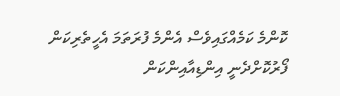ކޮންމެ ކަމެއްގައިވެސް އެންމެ ފުރަތަމަ އެހީތެރިކަން ފޯރުކޮށްދެނީ އިންޑިއާއިންކަން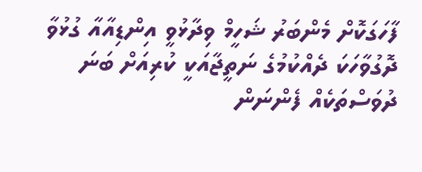ފާހަގަކޮށް މެންބަރު ޝަހީމް ވިދާޅުވީ އިންޑިއާއާ ގުޅުވާ ދޮގުވާހަކަ ދެއްކުމުގެ ނަތީޖާއަކީ ކުރިއަށް ބަނަ ދުވަސްތަކެއް ފެންނަން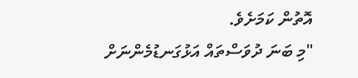އޮތުން ކަމަށެވެ.
"މި ބަނަ ދުވަސްތައް އަޅުގަނޑުމެންނަށް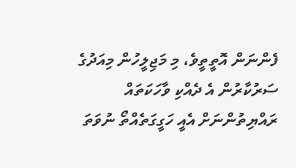ފެންނަން އޮތީތީވެ، މި މަޖިލީހުން މިއަދުގެ ސަރުކާރުން އެ ދެއްކި ވާހަކަތައް ރައްޔިތުންނަށް އެއީ ހަގީގަތެއްތޯ ނުވަތަ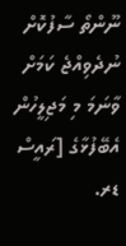ނޫންތޯ ސާފުކޮށް ނުދެވިއްޖެ ކަމަށް ވާނަމަ މި މަޖިލީހުން އެބޭފުޅާގެ [ރައީސް ޑރ.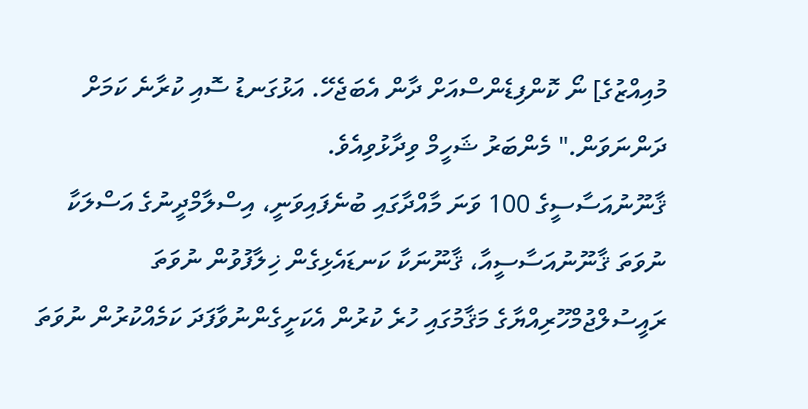މުއިއްޒުގެ] ނޯ ކޮންފިޑެންސްއަށް ދާން އެބަޖެހޭ. އަޅުގަނޑު ސޮއި ކުރާނެ ކަމަށް ދަންނަވަން." މެންބަރު ޝަހީމް ވިދާޅުވިއެވެ.
ޤާނޫނުއަސާސީގެ 100 ވަނަ މާއްދާގައި ބުނެފައިވަނީ، އިސްލާމްދީނުގެ އަސްލަކާ ނުވަތަ ޤާނޫނުއަސާސީއާ، ޤާނޫނަކާ ކަނޑައެޅިގެން ޚިލާފުވުން ނުވަތަ ރައީސުލްޖުމްހޫރިއްޔާގެ މަޤާމުގައި ހުރެ ކުރުން އެކަށީގެންނުވާފަދަ ކަމެއްކުރުން ނުވަތަ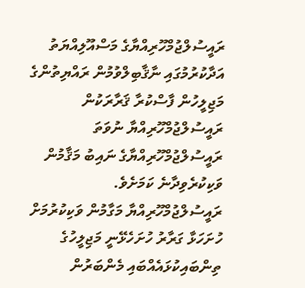ރައީސުލްޖުމްހޫރިއްޔާގެ މަސްއޫލިއްޔަތު އަދާކުރުމުގައި ނާޤާބިލްވުމުން ރައްޔިތުންގެ މަޖިލީހުން ފާސްކުރާ ޤަރާރަކުން ރައީސުލްޖުމްހޫރިއްޔާ ނުވަތަ ރައީސުލްޖުމްހޫރިއްޔާގެ ނައިބު މަޤާމުން ވަކިކުރެވިދާނެ ކަމަށެވެ.
ރައީސުލްޖުމްހޫރިއްޔާ މަގާމުން ވަކިކުރުމަށް ހުށަހަޅާ ގަރާރު ހުށަހެޅޭނީ މަޖިލީހުގެ ތިންބައިކުޅައެއްބައި މެންބަރުން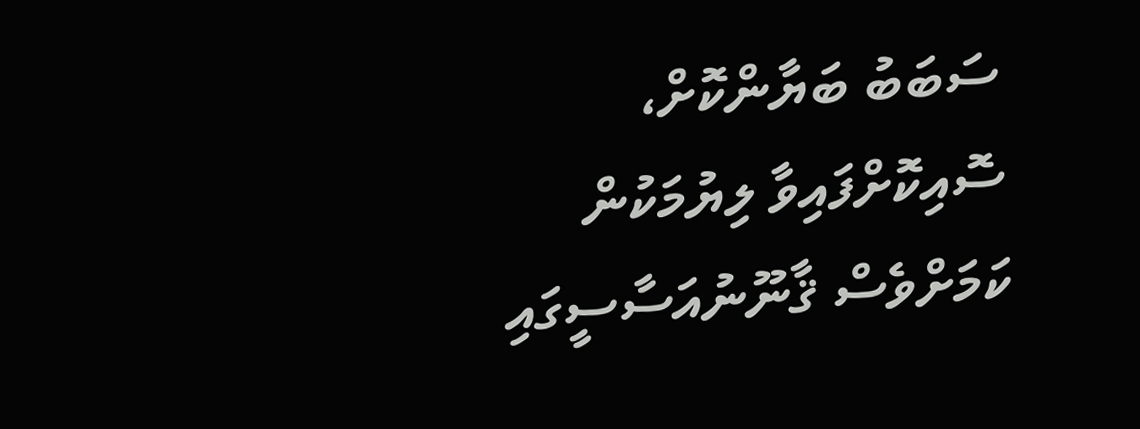ސަބަބު ބަޔާންކޮށް، ސޮއިކޮށްފައިވާ ލިޔުމަކުން ކަމަށްވެސް ޤާނޫނުއަސާސީގައި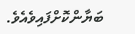ބަޔާންކޮށްފައިވެއެވެ.